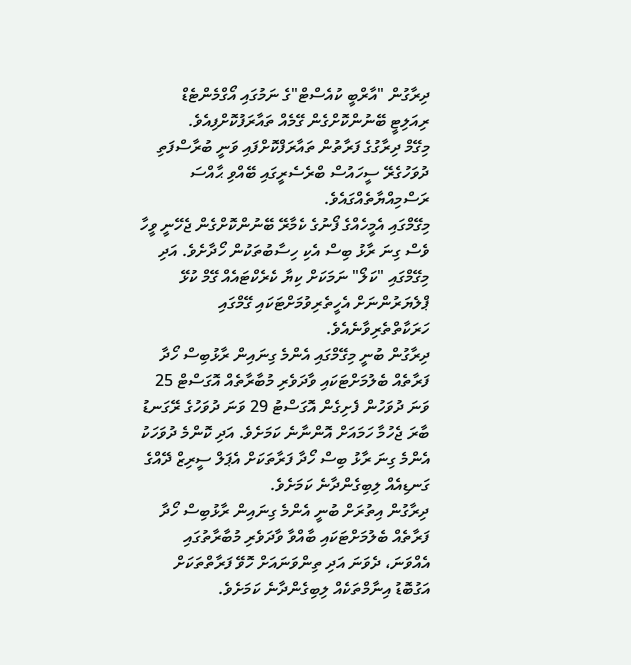ދިރާގުން "އާރްބީ ކުއެސްޓް"ގެ ނަމުގައި އޯގްމެންޓެޑް ރިއަލިޓީ ބޭނުންކޮށްގެން ގޭމެއް ތައާރަފުކޮށްފިއެވެ.
މިގޭމް ދިރާގުގެ ފަރާތުން ތައާރަފްކޮށްފައި ވަނީ ބުރާސްފަތި ދުވަހުގެރޭ ސީހައުސް ބްރެސެރީގައި ބޭއްވި ޙާއްސަ ރަސްމިއްޔާތެއްގައެވެ.
މިގޭމްގައި އެމީހެއްގެ ފޯނުގެ ކެމާރޭ ބޭނުންކޮށްގެން ޖެހޭނީ ވީހާ ވެސް ގިނަ ރާޅު ބިސް އެކި ހިސާބުތަކުން ހޯދާށެވެ. އަދި މިގޭމްގައި "ކަލޯ" ނަމަކަށް ކިޔާ ކެރެކްޓައެއް ގޭމް ކުޅޭ ޕްލެޔަރުންނަށް އެހީތެރިވުމަށްޓަކައި ގޭމްގައި ހަރަކާތްތެރިވާނެއެވެ.
ދިރާގުން ބުނީ މިގޭމްގައި އެންމެ ގިނައިން ރާޅުބިސް ހޯދާ ފަރާތެއް ބެލުމަށްޓަކައި ވާދަވެރި މުބާރާތެއް އޮގަސްޓް 25 ވަނަ ދުވަހުން ފެށިގެން އޮގަސްޓު 29 ވަނަ ދުވަހުގެ ރޭގަނޑު ބާރަ ޖެހުމާ ހަމައަށް އޮންނާނެ ކަމަށެވެ. އަދި ކޮންމެ ދުވަހަކު އެންމެ ގިނަ ރާޅު ބިސް ހޯދާ ފަރާތަކަށް އެޕަލް ސީރިޒް ދޭއްގެ ގަނޑިއެއް ލިބިގެންދާނެ ކަމަށެވެ.
ދިރާގުން އިތުރަށް ބުނީ އެންމެ ގިނައިން ރާޅުބިސް ހޯދާ ފަރާތެއް ބެލުމަށްޓަކައި ބާއްވާ ވާދަވެރި މުބާރާތުގައި އެއްވަނަ، ދެވަނަ އަދި ތިންވަނައަށް ހޮވޭ ފަރާތްތަކަށް އަގުބޮޑު އިނާމްތަކެއް ލިބިގެންދާނެ ކަމަށެވެ.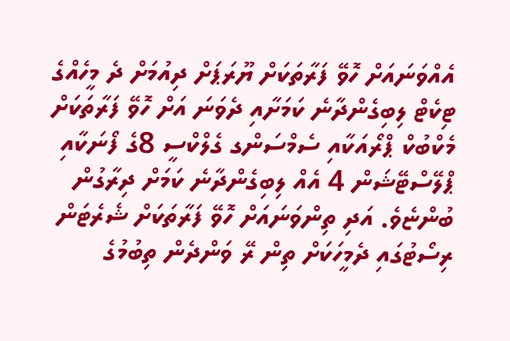އެއްވަނައަށް ހޮވޭ ފަރާތަކަށް ޔޫރަޕަށް ދިއުމަށް ދެ މީހެއްގެ ޓިކެޓް ލިބިގެންދާނެ ކަމަށާއި ދެވަނަ އަށް ހޮވޭ ފަރާތަކަށް މެކްބުކް ޕްރޯއަކާއި ސެމްސަންގ ގެލްކްސީ 8ގެ ފޯނަކާއި ޕްލޭސްޓޭޝަން 4 އެއް ލިބިގެންދާނެ ކަމަށް ދިރާގުން ބުންޏެވެ. އަދި ތިންވަނައަށް ހޮވޭ ފަރާތަކަށް ޝެރެޓަން ރިސޯޓުގައި ދެމީހަކަށް ތިން ރޭ ވަންދެން ތިބުމުގެ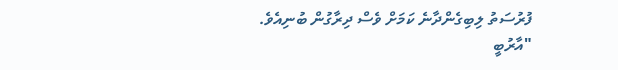ފުރުސަތު ލިބިގެންދާނެ ކަމަށް ވެސް ދިރާގުން ބުނިއެވެ.
"އާރުބީ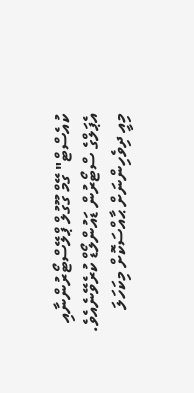ކުއެސްޓް" ގޭމް ގޫގުލް ޕްލޭސްޓޯރުންނާއި އެޕަލްގެ ސްޓޯރުން ޑައުންލޯޑް ކުރެވޭނެއެވެ.
މިއީ ދިވެހިންނަށް ޙާއްސަކޮށް މިކަހަލަ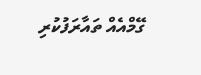ގޭމްއެއް ތައާރަފުކުރި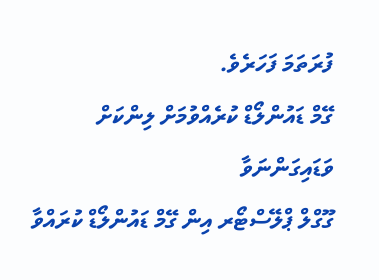ފުރަތަމަ ފަހަރެވެ.
ގޭމް ޑައުންލޯޑް ކުރެއްވުމަށް ލިންކަށް ވަޑައިގަންނަވާ
ގޫގްލް ޕްލޭސްޓޯރ އިން ގޭމް ޑައުންލޯޑް ކުރައްވާ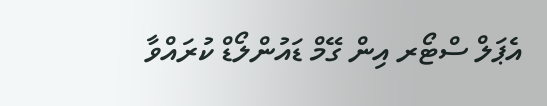އެޕަލް ސްޓޯރ އިން ގޭމް ޑައުންލޯޑް ކުރައްވާ